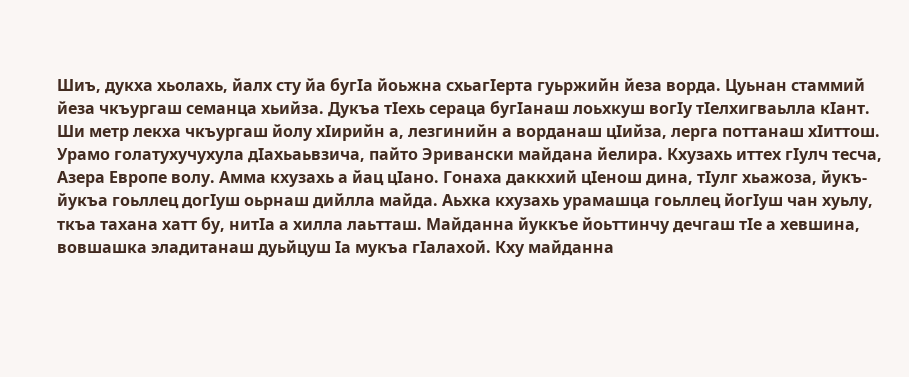Шиъ, дукха хьолахь, йалх сту йа бугӏа йоьжна схьагӏерта гуьржийн йеза ворда. Цуьнан стаммий йеза чкъургаш семанца хьийза. Дукъа тӏехь сераца бугӏанаш лоьхкуш вогӏу тӏелхигваьлла кӏант. Ши метр лекха чкъургаш йолу хӏирийн а, лезгинийн а ворданаш цӏийза, лерга поттанаш хӏиттош.
Урамо голатухучухула дӏахьаьвзича, пайто Эривански майдана йелира. Кхузахь иттех гӏулч тесча, Азера Европе волу. Амма кхузахь а йац цӏано. Гонаха даккхий цӏенош дина, тӏулг хьажоза, йукъ-йукъа гоьллец догӏуш оьрнаш дийлла майда. Аьхка кхузахь урамашца гоьллец йогӏуш чан хуьлу, ткъа тахана хатт бу, нитӏа а хилла лаьтташ. Майданна йуккъе йоьттинчу дечгаш тӏе а хевшина, вовшашка эладитанаш дуьйцуш ӏа мукъа гӏалахой. Кху майданна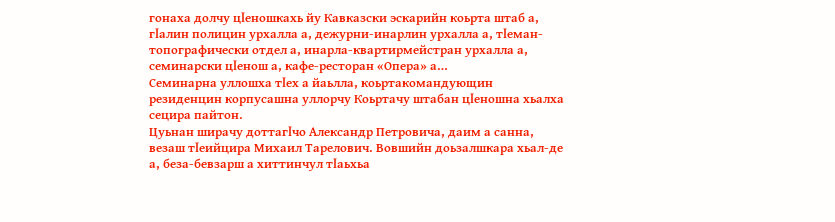гонаха долчу цӏеношкахь йу Кавказски эскарийн коьрта штаб а, гӏалин полицин урхалла а, дежурни-инарлин урхалла а, тӏеман-топографически отдел а, инарла-квартирмейстран урхалла а, семинарски цӏенош а, кафе-ресторан «Опера» а…
Семинарна уллошха тӏех а йаьлла, коьртакомандующин резиденцин корпусашна уллорчу Коьртачу штабан цӏеношна хьалха сецира пайтон.
Цуьнан ширачу доттагӏчо Александр Петровича, даим а санна, везаш тӏеийцира Михаил Тарелович. Вовшийн доьзалшкара хьал-де а, беза-бевзарш а хиттинчул тӏаьхьа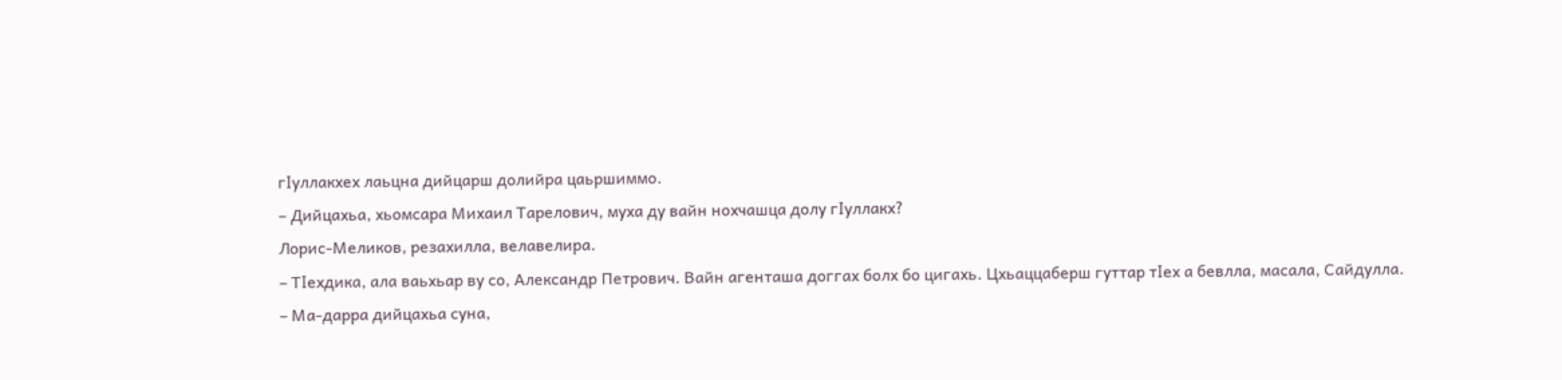гӏуллакхех лаьцна дийцарш долийра цаьршиммо.
– Дийцахьа, хьомсара Михаил Тарелович, муха ду вайн нохчашца долу гӏуллакх?
Лорис-Меликов, резахилла, велавелира.
– Тӏехдика, ала ваьхьар ву со, Александр Петрович. Вайн агенташа доггах болх бо цигахь. Цхьаццаберш гуттар тӏех а бевлла, масала, Сайдулла.
– Ма-дарра дийцахьа суна,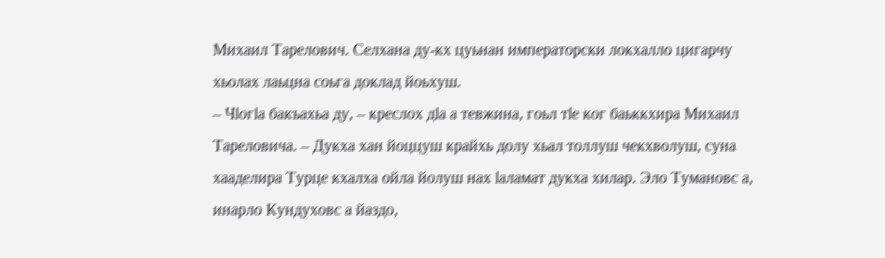Михаил Тарелович. Селхана ду-кх цуьнан императорски локхалло цигарчу хьолах лаьцна соьга доклад йоьхуш.
– Чӏогӏа бакъахьа ду, – креслох дӏа а тевжина, гоьл тӏе ког баьккхира Михаил Тареловича. – Дукха хан йоццуш крайхь долу хьал толлуш чекхволуш, суна хааделира Турце кхалха ойла йолуш нах ӏаламат дукха хилар. Эло Тумановс а, инарло Кундуховс а йаздо,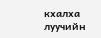кхалха луучийн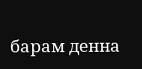барам денна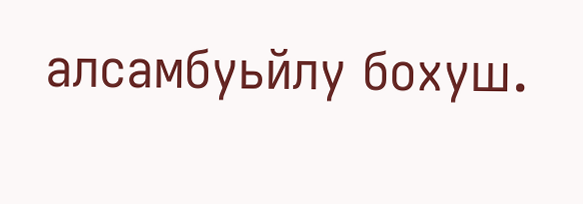алсамбуьйлу бохуш.